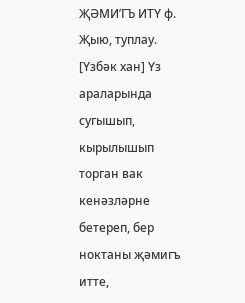ҖӘМИ’ГЪ ИТҮ ф. Җыю, туплау. [Үзбәк хан] Үз араларында сугышып, кырылышып торган вак кенәзләрне бетереп, бер ноктаны җәмигъ итте,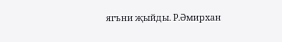ягъни җыйды. Р.Әмирхан